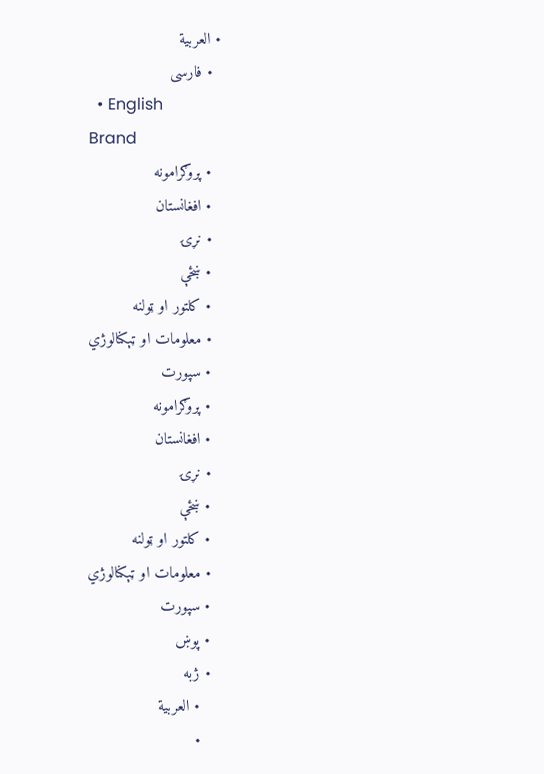• العربية
  • فارسی
  • English
Brand
  • پروګرامونه
  • افغانستان
  • نړۍ
  • ښځې
  • کلتور او ټولنه
  • معلومات او ټېکنالوژي
  • سپورت
  • پروګرامونه
  • افغانستان
  • نړۍ
  • ښځې
  • کلتور او ټولنه
  • معلومات او ټېکنالوژي
  • سپورت
  • پوښ
  • ژبه
    • العربية
    •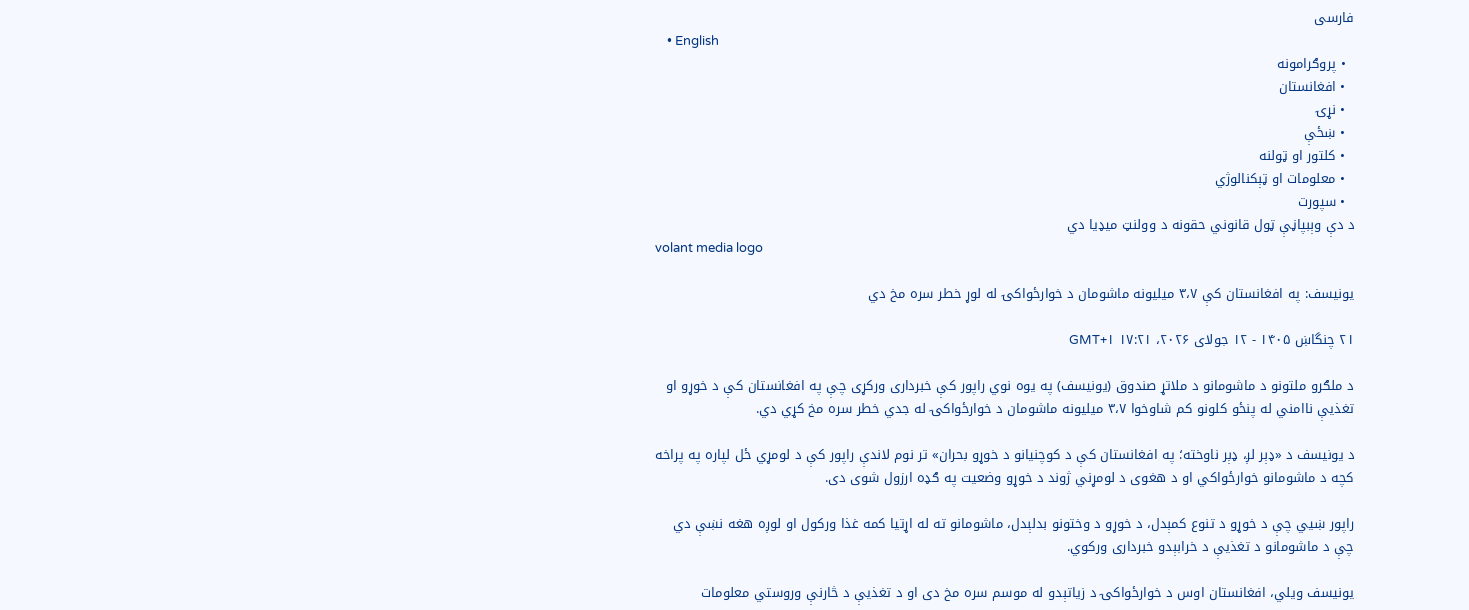فارسی
    • English
  • پروګرامونه
  • افغانستان
  • نړۍ
  • ښځې
  • کلتور او ټولنه
  • معلومات او ټېکنالوژي
  • سپورت
د دې وېبپاڼې ټول قانوني حقونه د وولنټ میډیا دي
volant media logo

یونیسف: په افغانستان کې ۳،۷ میلیونه ماشومان د خوارځواکۍ له لوړ خطر سره مخ دي

۲۱ چنگاښ ۱۴۰۵ - ۱۲ جولای ۲۰۲۶، ۱۷:۲۱ GMT+۱

د ملګرو ملتونو د ماشومانو د ملاتړ صندوق (یونیسف) په یوه نوي راپور کې خبرداری ورکړی چې په افغانستان کې د خوړو او تغذیې ناامني له پنځو کلونو کم شاوخوا ۳،۷ میلیونه ماشومان د خوارځواکۍ له جدي خطر سره مخ کړي دي.

د یونیسف د «ډېر لږ، ډېر ناوخته؛ په افغانستان کې د کوچنیانو د خوړو بحران» تر نوم لاندې راپور کې د لومړي ځل لپاره په پراخه کچه د ماشومانو خوارځواکي او د هغوی د لومړني ژوند د خوړو وضعیت په ګډه ارزول شوی دی.

راپور ښيي چې د خوړو د تنوع کمېدل، د خوړو د وختونو بدلېدل، ماشومانو ته له اړتیا کمه غذا ورکول او لوږه هغه نښې دي چې د ماشومانو د تغذیې د خرابېدو خبرداری ورکوي.

یونیسف ویلي، افغانستان اوس د خوارځواکۍ د زیاتېدو له موسم سره مخ دی او د تغذیې د څارنې وروستي معلومات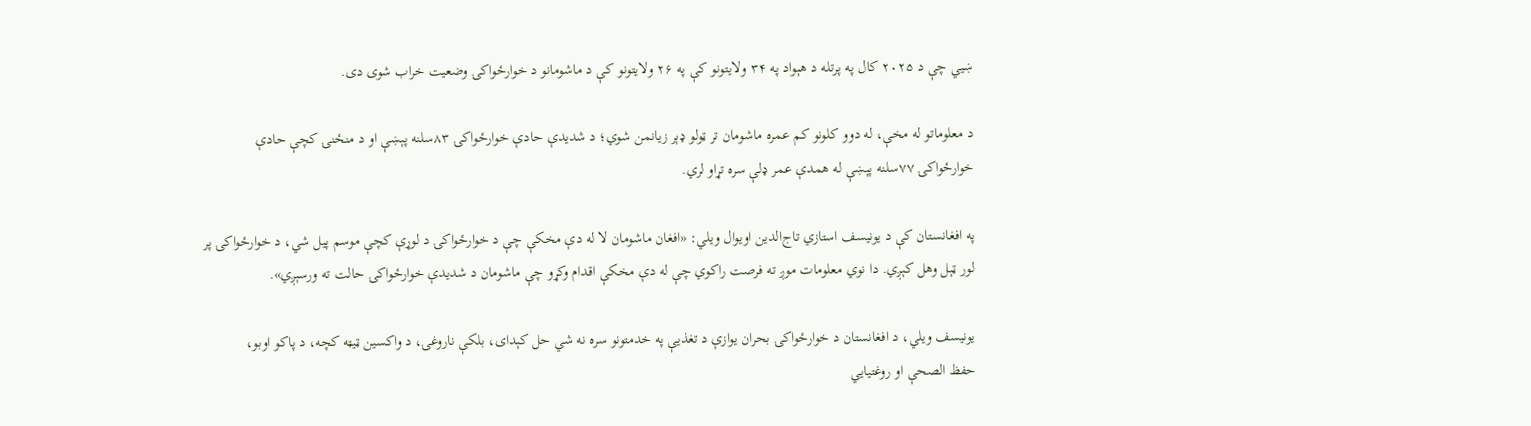ښيي چې د ۲۰۲۵ کال په پرتله د هېواد په ۳۴ ولایتونو کې په ۲۶ ولایتونو کې د ماشومانو د خوارځواکۍ وضعیت خراب شوی دی.

د معلوماتو له مخې، له دوو کلونو کم عمره ماشومان تر ټولو ډېر زیانمن شوي؛ د شدیدې حادې خوارځواکۍ ۸۳سلنه پېښې او د منځنۍ کچې حادې خوارځواکۍ ۷۷سلنه پېښې له همدې عمر ډلې سره تړاو لري.

په افغانستان کې د یونیسف استازي تاج‌الدین اویوال ویلي: «افغان ماشومان لا له دې مخکې چې د خوارځواکۍ د لوړې کچې موسم پیل شي، د خوارځواکۍ پر لور ټېل وهل کېږي. دا نوي معلومات موږ ته فرصت راکوي چې له دې مخکې اقدام وکړو چې ماشومان د شدیدې خوارځواکۍ حالت ته ورسېږي».

یونیسف ویلي، د افغانستان د خوارځواکۍ بحران یوازې د تغذیې په خدمتونو سره نه شي حل کېدای، بلکې ناروغۍ، د واکسین ټیټه کچه، د پاکو اوبو، حفظ ‌الصحې او روغتیايي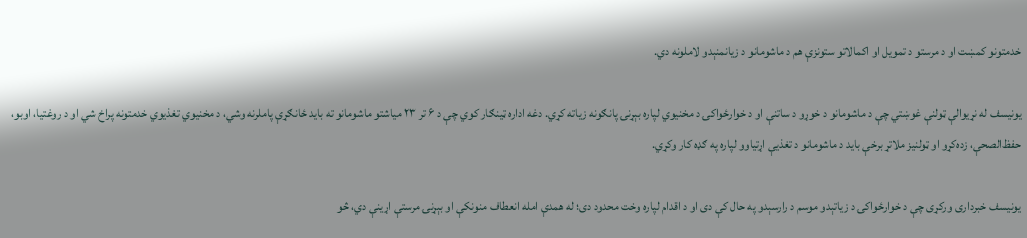خدمتونو کمښت او د مرستو د تمویل او اکمالاتو ستونزې هم د ماشومانو د زیانمنېدو لاملونه دي.

یونیسف له نړیوالې ټولنې غوښتي چې د ماشومانو د خوړو د ساتنې او د خوارځواکۍ د مخنیوي لپاره بېړنۍ پانګونه زیاته کړي. دغه اداره ټینګار کوي چې د ۶ تر ۲۳ میاشتو ماشومانو ته باید ځانګړې پاملرنه وشي، د مخنیوي تغذیوي خدمتونه پراخ شي او د روغتیا، اوبو، حفظ‌الصحې، زده‌کړو او ټولنیز ملاتړ برخې باید د ماشومانو د تغذیې اړتیاوو لپاره په ګډه کار وکړي.

یونیسف خبرداری ورکړی چې د خوارځواکۍ د زیاتېدو موسم د رارسېدو په حال کې دی او د اقدام لپاره وخت محدود دی؛ له همدې امله انعطاف منونکې او بېړنۍ مرستې اړینې دي، څو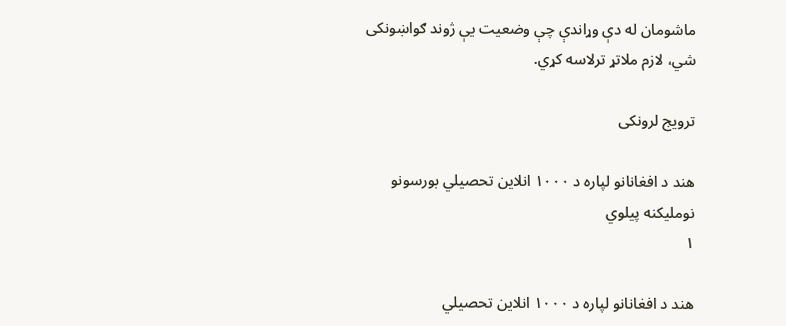ماشومان له دې وړاندې چې وضعیت یې ژوند ګواښونکی شي، لازم ملاتړ ترلاسه کړي.

ترویج لرونکی

هند د افغانانو لپاره د ۱۰۰۰ انلاین تحصیلي بورسونو نوملیکنه پیلوي
۱

هند د افغانانو لپاره د ۱۰۰۰ انلاین تحصیلي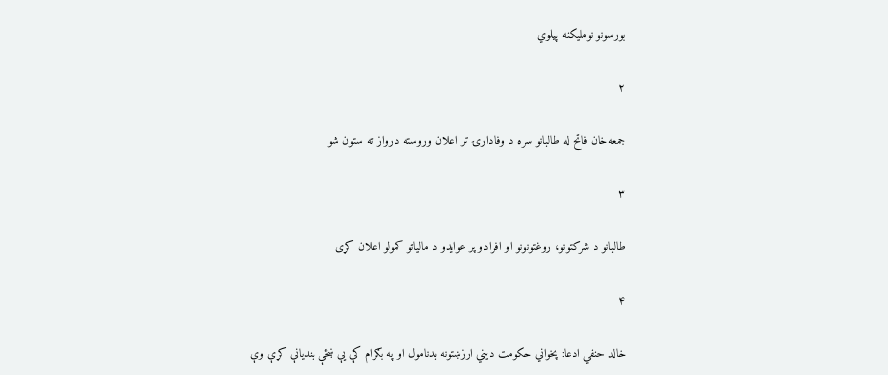بورسونو نوملیکنه پیلوي

۲

جمعه‌خان فاتح له طالبانو سره د وفادارۍ تر اعلان وروسته درواز ته ستون شو

۳

طالبانو د شرکتونو، روغتونونو او افرادو پر عوایدو د مالیاتو کمولو اعلان کړی

۴

خالد حنفي ادعا: پخواني حکومت دیني ارزښتونه بدنامول او په بګرام کې یې ښځې بندیانې کړې وې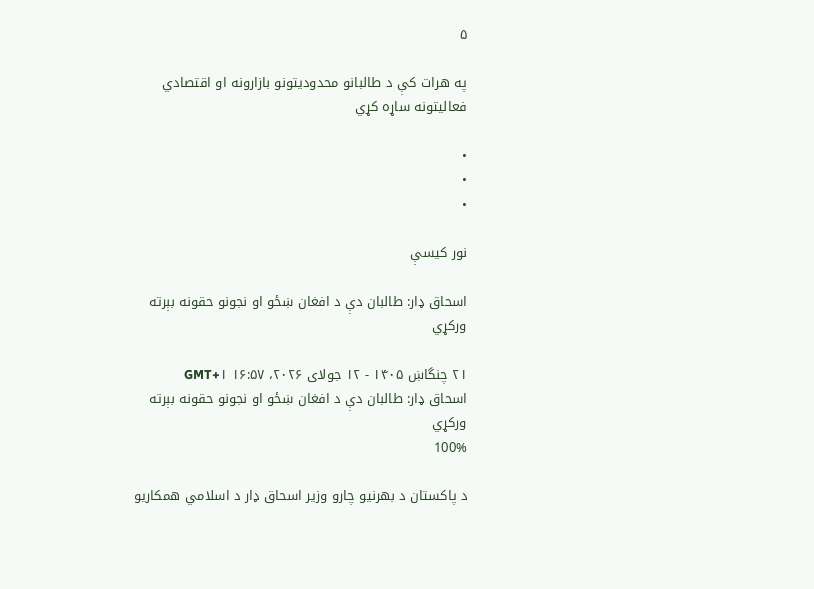۵

په هرات کې د طالبانو محدودیتونو بازارونه او اقتصادي فعالیتونه ساړه کړي

•
•
•

نور کیسې

اسحاق ډار: طالبان دې د افغان ښځو او نجونو حقونه بېرته ورکړي

۲۱ چنگاښ ۱۴۰۵ - ۱۲ جولای ۲۰۲۶، ۱۶:۵۷ GMT+۱
اسحاق ډار: طالبان دې د افغان ښځو او نجونو حقونه بېرته ورکړي
100%

د پاکستان د بهرنیو چارو وزیر اسحاق ډار د اسلامي همکاریو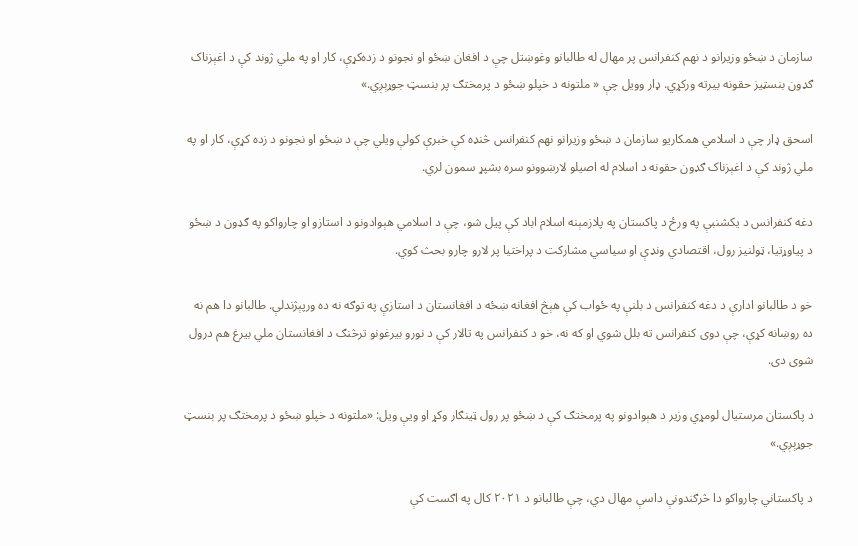سازمان د ښځو وزیرانو د نهم کنفرانس پر مهال له طالبانو وغوښتل چې د افغان ښځو او نجونو د زده‌کړې، کار او په ملي ژوند کې د اغېزناک ګډون بنسټیز حقونه بیرته ورکړي. ډار وویل چې « ملتونه د خپلو ښځو د پرمختګ پر بنسټ جوړېږي.»

اسحق ډار چې د اسلامي همکاریو سازمان د ښځو وزیرانو نهم کنفرانس څنډه کې خبرې کولې ویلي چې د ښځو او نجونو د زده کړې، کار او په ملي ژوند کې د اغېزناک ګډون حقونه د اسلام له اصیلو لارښوونو سره بشپړ سمون لري.

دغه کنفرانس د یکشنبې په ورځ د پاکستان په پلازمېنه اسلام اباد کې پیل شو، چې د اسلامي هېوادونو د استازو او چارواکو په ګډون د ښځو د پیاوړتیا، ټولنیز رول، اقتصادي ونډې او سیاسي مشارکت د پراختیا پر لارو چارو بحث کوي.

خو د طالبانو ادارې د دغه کنفرانس د بلنې په ځواب کې هېڅ افغانه ښځه د افغانستان د استازې په توګه نه ده ورپېژندلې. طالبانو دا هم نه ده روښانه کړې، چې دوی کنفرانس ته بلل شوي او که نه، خو د کنفرانس په تالار کې د نورو بیرغونو ترڅنګ د افغانستان ملي بیرغ هم درول شوی دی.

د پاکستان مرستیال لومړي وزیر د هېوادونو په پرمختګ کې د ښځو پر رول ټینګار وکړ او ویې ویل: «ملتونه د خپلو ښځو د پرمختګ پر بنسټ جوړېږي.»

د پاکستاني چارواکو دا څرګندونې داسې مهال دي، چې طالبانو د ۲۰۲۱ کال په اګست کې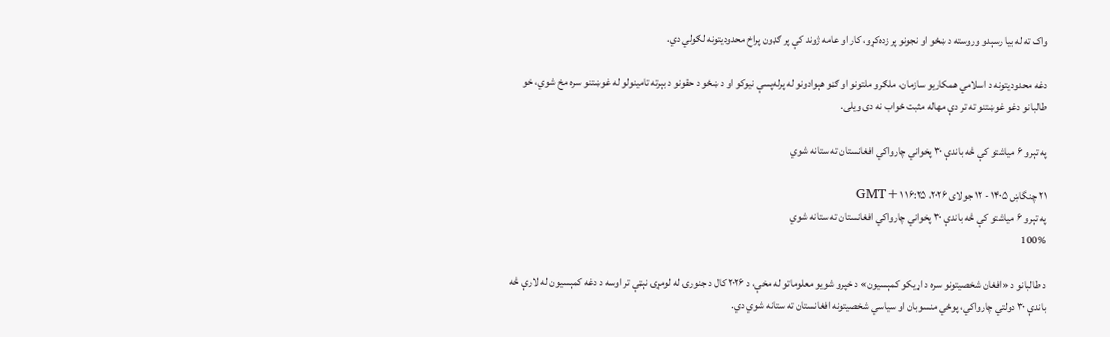واک ته له بیا رسېدو وروسته د ښځو او نجونو پر زده‌کړو، کار او عامه ژوند کې پر ګډون پراخ محدودیتونه لګولي دي.

دغه محدودیتونه د اسلامي همکاریو سازمان، ملګرو ملتونو او ګڼو هېوادونو له پرله‌پسې نیوکو او د ښځو د حقونو د بېرته تامینولو له غوښتنو سره مخ شوي، خو طالبانو دغو غوښتنو ته تر دې مهاله مثبت ځواب نه دی ویلی.

په تېرو ۶ میاشتو کې څه باندې ۳۰ پخواني چارواکي افغانستان ته ستانه شوي

۲۱ چنگاښ ۱۴۰۵ - ۱۲ جولای ۲۰۲۶، ۱۶:۲۵ GMT+۱
په تېرو ۶ میاشتو کې څه باندې ۳۰ پخواني چارواکي افغانستان ته ستانه شوي
100%

د طالبانو د «افغان شخصیتونو سره د اړیکو کمېسیون» د خپرو شویو معلوماتو له مخې، د ۲۰۲۶ کال د جنورۍ له لومړۍ نېټې تر اوسه د دغه کمېسیون له لارې څه باندې ۳۰ دولتي چارواکي، پوځي منسوبان او سیاسي شخصیتونه افغانستان ته ستانه شوي دي.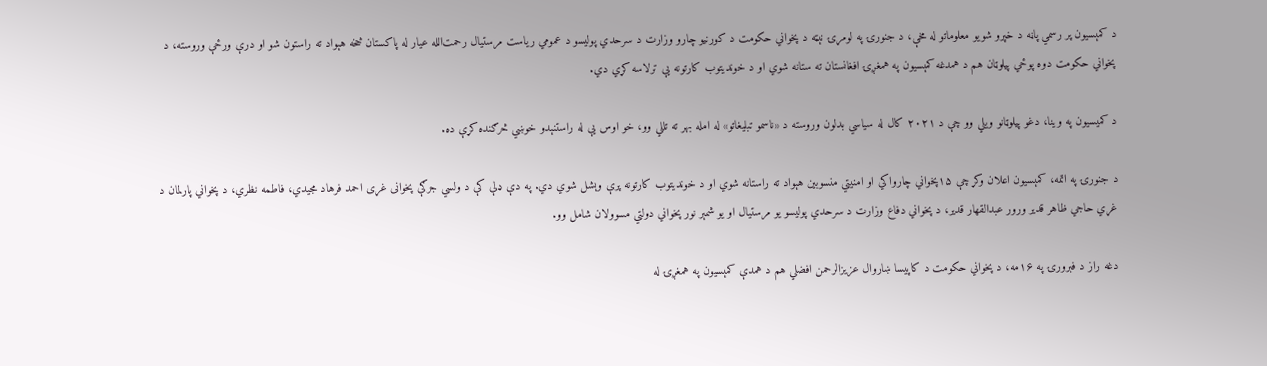د کمېسیون پر رسمي پاڼه د خپرو شویو معلوماتو له مخې، د جنورۍ په لومړۍ نېټه د پخواني حکومت د کورنیو چارو وزارت د سرحدي پولیسو د عمومي ریاست مرستیال رحمت‌الله عیار له پاکستان څخه هېواد ته راستون شو او درې ورځې وروسته، د پخواني حکومت دوه پوځي پیلوټان هم د همدغه کمېسیون په همغږۍ افغانستان ته ستانه شوي او د خوندیتوب کارتونه یې ترلاسه کړي دي.

د کمیسیون په وینا، دغو پیلوټانو ویلي وو چې د ۲۰۲۱ کال له سیاسي بدلون وروسته د «ناسمو تبلیغاتو» له امله بهر ته تللي وو، خو اوس یې له راستنېدو خوښي څرګنده کړې ده.

د جنورۍ په اتمه، کمېسیون اعلان وکړ چې ۱۵پخواني چارواکي او امنیتي منسوبین هېواد ته راستانه شوي او د خونديتوب کارتونه پرې وېشل شوي دي. په دې ډلې کې د ولسي جرګې پخوانی غړی احمد فرهاد مجیدي، فاطمه نظري، د پخواني پارلمان د غړي حاجي ظاهر قدیر ورور عبدالقهار قدیر، د پخواني دفاع وزارت د سرحدي پولیسو یو مرستیال او یو شمېر نور پخواني دولتي مسوولان شامل وو.

دغه راز د فبرورۍ په ۱۶مه، د پخواني حکومت د کاپیسا ښاروال عزیزالرحمن افضلي هم د همدې کمېسیون په همغږۍ له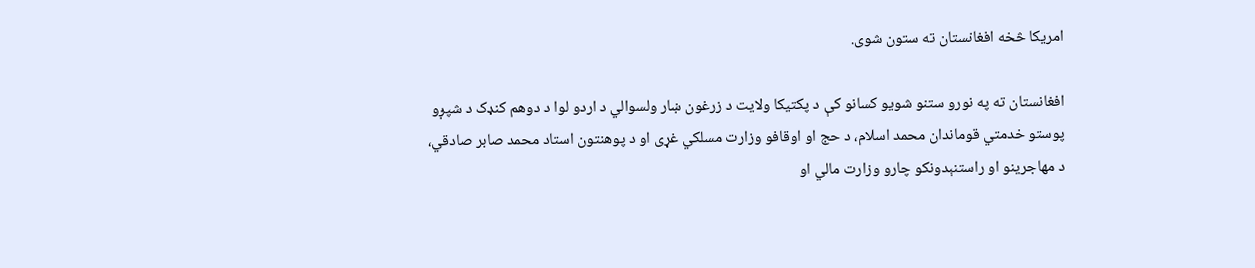امریکا څخه افغانستان ته ستون شوی.

افغانستان ته په نورو ستنو شویو کسانو کې د پکتیکا ولایت د زرغون ښار ولسوالي د اردو لوا د دوهم کنډک د شپږو پوستو خدمتي قوماندان محمد اسلام، د حج او اوقافو وزارت مسلکي غړی او د پوهنتون استاد محمد صابر صادقي، د مهاجرینو او راستنېدونکو چارو وزارت مالي او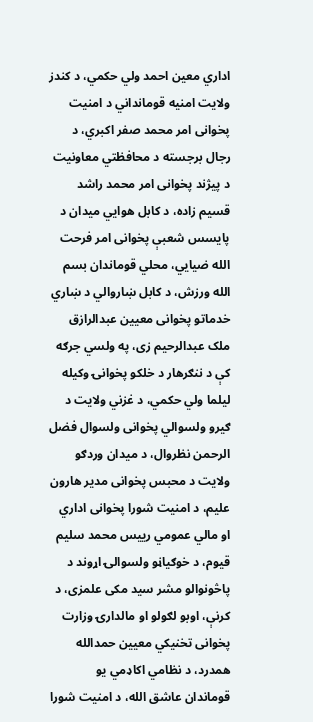اداري معین احمد ولي حکمي، د کندز ولایت امنیه قومانداني د امنیت پخوانی امر محمد صفر اکبري، د رجال برجسته د محافظتي معاونیت د پیژند پخوانی امر محمد راشد قسیم زاده، د کابل هوایي میدان د پایسس شعبې پخوانی امر فرحت الله ضیایي، محلي قوماندان بسم الله ورزش، د کابل ښاروالي د ښاري خدماتو پخوانی معیین عبدالرازق ملک عبدالرحیم زی، په ولسي جرګه کې د ننګرهار د خلکو پخوانۍ وکیله لیلما ولي حکمي، د غزني ولایت د ګیرو ولسوالي پخوانی ولسوال فضل الرحمن نظروال، د میدان وردګو ولایت د محبس پخوانی مدیر هارون علیم، د امنیت شورا پخوانی اداري او مالي عمومي رییس محمد سلیم قیوم، د خوګیاڼو ولسوالۍ اړوند د پاڅونوالو مشر سید مکی علمزی، د کرنې، اوبو لګولو او مالدارۍ وزارت پخوانی تخنیکي معیین حمدالله همدرد، د نظامي اکاډمي یو قوماندان عاشق الله، د امنيت شورا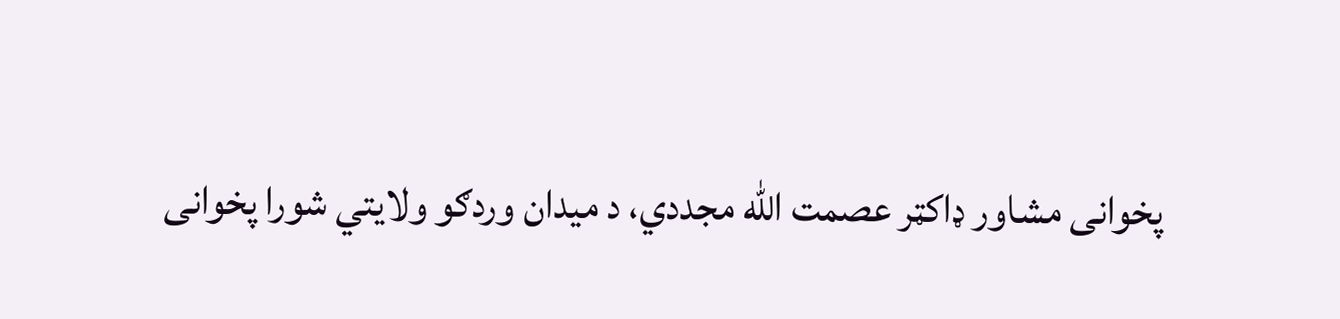پخوانی مشاور ډاکټر عصمت الله مجددي، د میدان وردګو ولایتي شورا پخوانی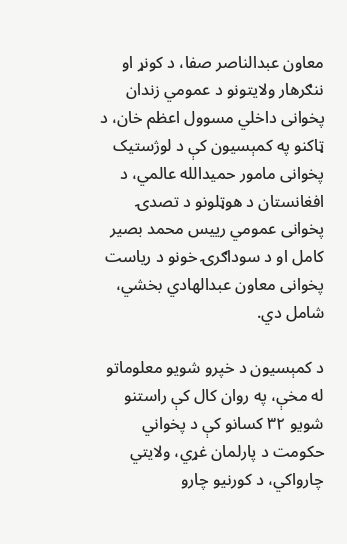معاون عبدالناصر صفا، د کونړ او ننګرهار ولایتونو د عمومي زندان پخوانی داخلي مسوول اعظم خان، د ټاکنو په کمېسیون کې د لوژستیک پخوانی مامور حمیدالله عالمي، د افغانستان د هوټلونو د تصدۍ پخوانی عمومي رییس محمد بصیر کامل او د سوداګرۍ خونو د ریاست پخوانی معاون عبدالهادي بخشي، شامل دي.

د کمېسیون د خپرو شویو معلوماتو له مخې، په روان کال کې راستنو شویو ۳۲ کسانو کې د پخواني حکومت د پارلمان غړي، ولایتي چارواکي، د کورنیو چارو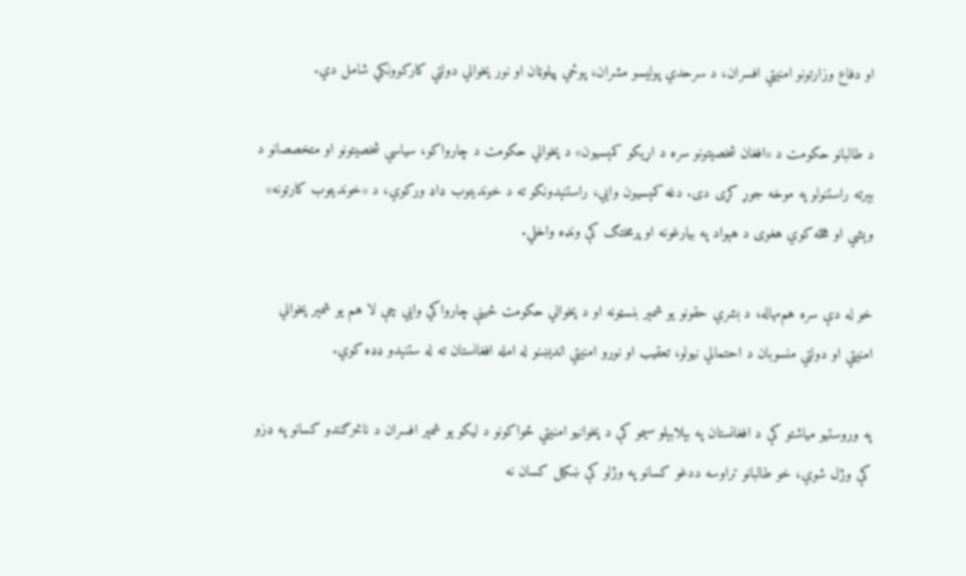او دفاع وزارتونو امنیتي افسران، د سرحدي پولیسو مشران، پوځي پیلوټان او نور پخواني دولتي کارکوونکي شامل دي.

د طالبانو حکومت د «افغان شخصیتونو سره د اړیکو کمېسیون» د پخواني حکومت د چارواکو، سیاسي شخصیتونو او متخصصانو د بېرته راستنولو په موخه جوړ کړی دی. دغه کمېسیون وايي، راستنېدونکو ته د خوندیتوب ډاډ ورکوي، د «خوندیتوب کارتونه» وېشي او هڅه کوي هغوی د هېواد په بیارغونه او پرمختګ کې ونډه واخلي.

خو له دې سره هم‌مهاله، د بشري حقونو یو شمېر بنسټونه او د پخواني حکومت ځینې چارواکي وایي چې لا هم یو شمېر پخواني امنیتي او دولتي منسوبان د احتمالي نیولو، تعقیب او نورو امنیتي اندېښنو له امله افغانستان ته له ستنېدو ډډه کوي.

په وروستیو میاشتو کې د افغانستان په بېلابېلو سیمو کې د پخوانیو امنیتي ځواکونو د لیکو یو شمېر افسران د ناڅرګندو کسانو په ډزو کې وژل شوي، خو طالبانو تراوسه ددغو کسانو په وژلو کې ښکیل کسان نه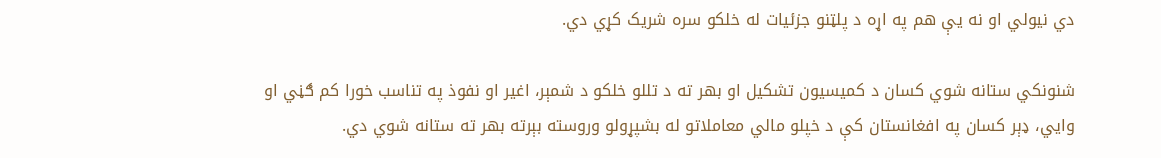دي نیولي او نه یې هم په اړه د پلټنو جزئیات له خلکو سره شریک کړي دي.

شنونکي ستانه شوي کسان د کمیسیون تشکیل او بهر ته د تللو خلکو د شمېر، اغیر او نفوذ په تناسب خورا کم ګڼي او وايي، ډېر کسان په افغانستان کې د خپلو مالي معاملاتو له بشپړولو وروسته بېرته بهر ته ستانه شوي دي.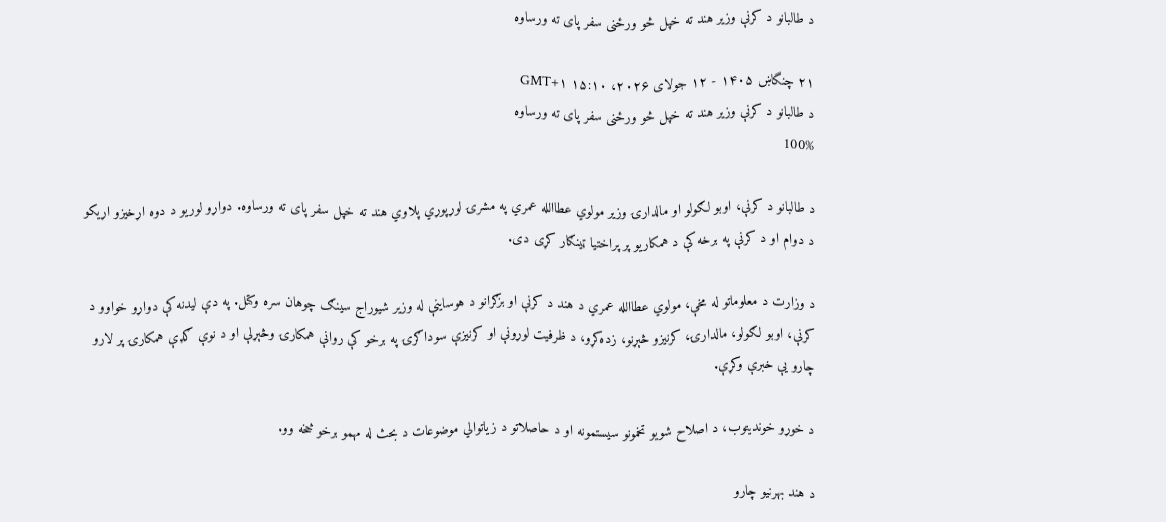د طالبانو د کرنې وزیر هند ته خپل څو ورځنی سفر پای ته ورساوه

۲۱ چنگاښ ۱۴۰۵ - ۱۲ جولای ۲۰۲۶، ۱۵:۱۰ GMT+۱
د طالبانو د کرنې وزیر هند ته خپل څو ورځنی سفر پای ته ورساوه
100%

د طالبانو د کرنې، اوبو لګولو او مالدارۍ وزیر مولوي عطاالله عمري په مشرۍ لوړپوړي پلاوي هند ته خپل سفر پای ته ورساوه. دواړو لوریو د دوه اړخیزو اړیکو د دوام او د کرنې په برخه کې د همکاریو پر پراختیا ټینګار کړی دی.

د وزارت د معلوماتو له مخې، مولوي عطاالله عمري د هند د کرنې او بزګرانو د هوساینې له وزیر شیوراج سینګ چوهان سره وکتل. په دې لیدنه کې دواړو خواوو د کرنې، اوبو لګولو، مالدارۍ، کرنیزو څېړنو، زده‌کړو، د ظرفیت لوړونې او کرنیزې سوداګرۍ په برخو کې روانې همکارۍ وڅېړلې او د نوې ګډې همکارۍ پر لارو چارو یې خبرې وکړې.

د خوړو خوندیتوب، د اصلاح شویو تخمونو سیستمونه او د حاصلاتو د زیاتوالي موضوعات د بحث له مهمو برخو څخه وو.

د هند بهرنیو چارو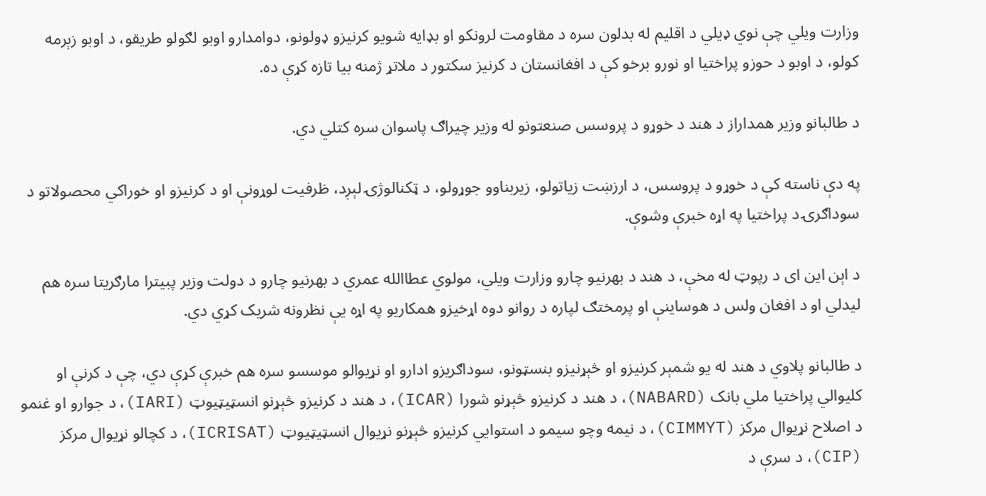وزارت ویلي چې نوي ډیلي د اقلیم له بدلون سره د مقاومت لرونکو او بډایه شویو کرنیزو ډولونو، دوامدارو اوبو لګولو طریقو، د اوبو زېرمه کولو، د اوبو د حوزو پراختیا او نورو برخو کې د افغانستان د کرنیز سکتور د ملاتړ ژمنه بیا تازه کړې ده.

د طالبانو وزیر همداراز د هند د خوړو د پروسس صنعتونو له وزیر چیراګ پاسوان سره کتلي دي.

په دې ناسته کې د خوړو د پروسس، د ارزښت زیاتولو، زیربناوو جوړولو، د ټکنالوژۍ لېږد، ظرفیت لوړونې او د کرنیزو او خوراکي محصولاتو د سوداګرۍ د پراختیا په اړه خبرې وشوې.

د اېن این ای د رپوټ له مخې، د هند د بهرنیو چارو وزارت ویلي، مولوي عطاالله عمري د بهرنیو چارو د دولت وزیر پبیترا مارګریتا سره هم لیدلي او د افغان ولس د هوساینې او پرمختګ لپاره د روانو دوه اړخیزو همکاریو په اړه یې نظرونه شریک کړي دي.

د طالبانو پلاوي د هند له یو شمېر کرنیزو او څېړنیزو بنسټونو، سوداګریزو ادارو او نړیوالو موسسو سره هم خبرې کړې دي، چې د کرنې او کلیوالي پراختیا ملي بانک (NABARD)، د هند د کرنیزو څېړنو شورا (ICAR)، د هند د کرنیزو څېړنو انسټیټیوټ (IARI)، د جوارو او غنمو د اصلاح نړیوال مرکز (CIMMYT)، د نیمه وچو سیمو د استوایي کرنیزو څېړنو نړیوال انسټیټیوټ (ICRISAT)، د کچالو نړیوال مرکز (CIP)، د سرې د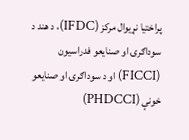پراختیا نړیوال مرکز (IFDC)، د هند د سوداګرۍ او صنایعو فدراسیون (FICCI) او د سوداګرۍ او صنایعو خونې (PHDCCI)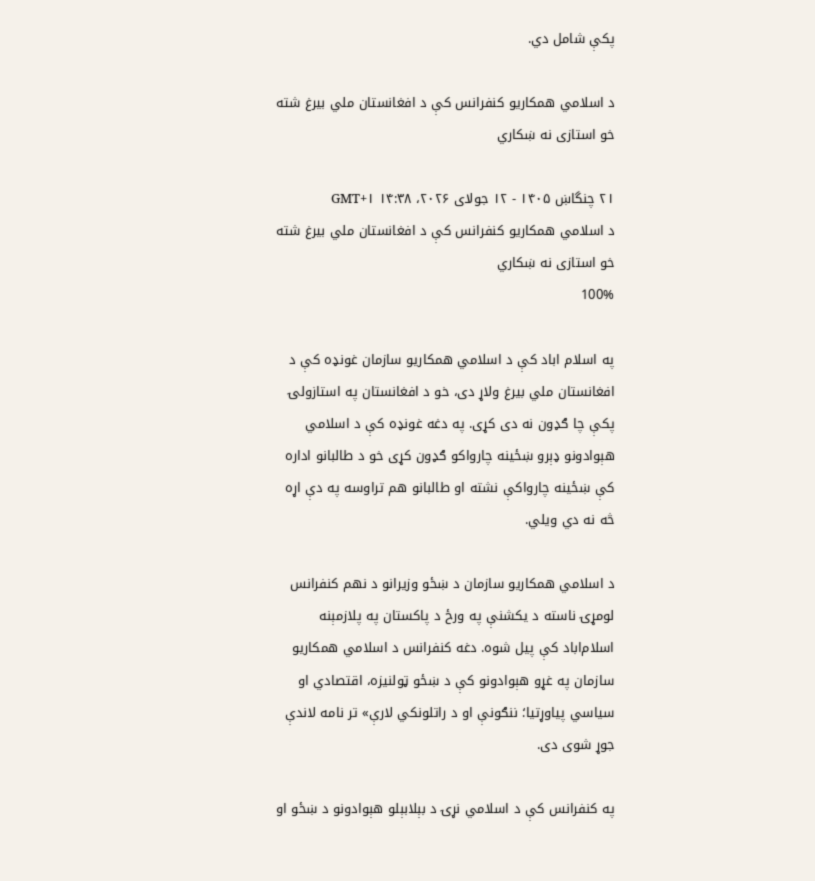پکې شامل دي.

د اسلامي همکاریو کنفرانس کې د افغانستان ملي بیرغ شته خو استازی نه ښکاري

۲۱ چنگاښ ۱۴۰۵ - ۱۲ جولای ۲۰۲۶، ۱۴:۳۸ GMT+۱
د اسلامي همکاریو کنفرانس کې د افغانستان ملي بیرغ شته خو استازی نه ښکاري
100%

په اسلام اباد کې د اسلامي همکاریو سازمان غونډه کې د افغانستان ملي بیرغ ولاړ دی، خو د افغانستان په استازولۍ پکې چا ګډون نه دی کړی. په دغه غونډه کې د اسلامي هېوادونو ډېرو ښځینه چارواکو ګډون کړی خو د طالبانو اداره کې ښځینه چارواکې نشته او طالبانو هم تراوسه په دې اړه څه نه دي ویلي.

د اسلامي همکاریو سازمان د ښځو وزیرانو د نهم کنفرانس لومړۍ ناسته د یکشنې په ورځ د پاکستان په پلازمېنه اسلام‌اباد کې پیل شوه. دغه کنفرانس د اسلامي همکاریو سازمان په غړو هېوادونو کې د ښځو ټولنیزه، اقتصادي او سیاسي پیاوړتیا؛ ننګونې او د راتلونکي لارې» تر نامه لاندې جوړ شوی دی.

په کنفرانس کې د اسلامي نړۍ د بېلابېلو هېوادونو د ښځو او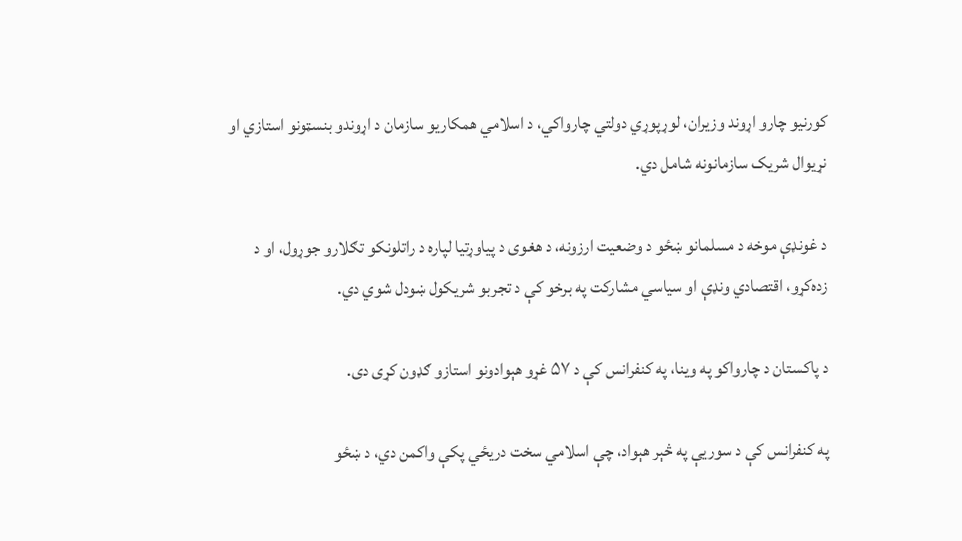کورنیو چارو اړوند وزیران، لوړپوړي دولتي چارواکي، د اسلامي همکاریو سازمان د اړوندو بنسټونو استازي او نړیوال شریک سازمانونه شامل دي.

د غونډې موخه د مسلمانو ښځو د وضعیت ارزونه، د هغوی د پیاوړتیا لپاره د راتلونکو تګلارو جوړول، او د زده‌کړو، اقتصادي ونډې او سیاسي مشارکت په برخو کې د تجربو شریکول ښودل شوي دي.

د پاکستان د چارواکو په وینا، په کنفرانس کې د ۵۷ غړو هېوادونو استازو ګډون کړی دی.

په کنفرانس کې د سوریې په څېر هېواد، چې اسلامي سخت دریځي پکې واکمن دي، د ښځو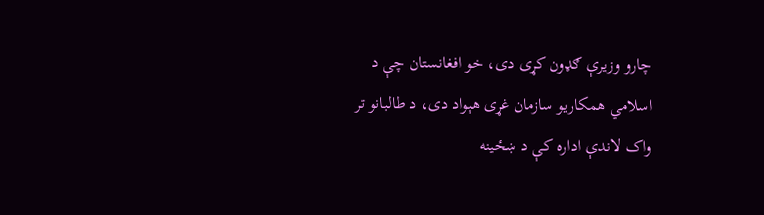چارو وزیرې ګډون کړی دی، خو افغانستان چې د اسلامي همکاریو سازمان غړی هېواد دی، د طالبانو تر واک لاندې اداره کې د ښځینه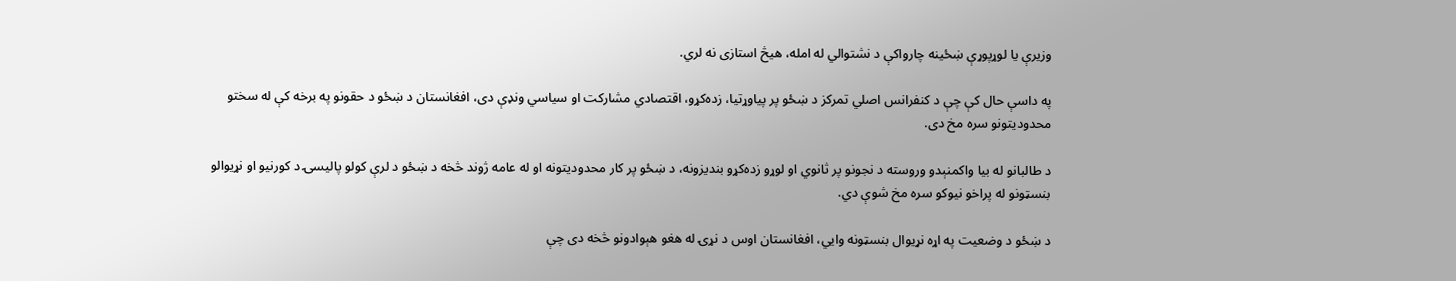وزیرې یا لوړپوړې ښځینه چارواکې د نشتوالي له امله، هیڅ استازی نه لري.

په داسې حال کې چې د کنفرانس اصلي تمرکز د ښځو پر پیاوړتیا، زده‌کړو، اقتصادي مشارکت او سیاسي ونډې دی، افغانستان د ښځو د حقونو په برخه کې له سختو محدودیتونو سره مخ دی.

د طالبانو له بیا واکمنېدو وروسته د نجونو پر ثانوي او لوړو زده‌کړو بندیزونه، د ښځو پر کار محدودیتونه او له عامه ژوند څخه د ښځو د لرې کولو پالیسۍ د کورنیو او نړیوالو بنسټونو له پراخو نیوکو سره مخ شوې دي.

د ښځو د وضعیت په اړه نړیوال بنسټونه وایي، افغانستان اوس د نړۍ له هغو هېوادونو څخه دی چې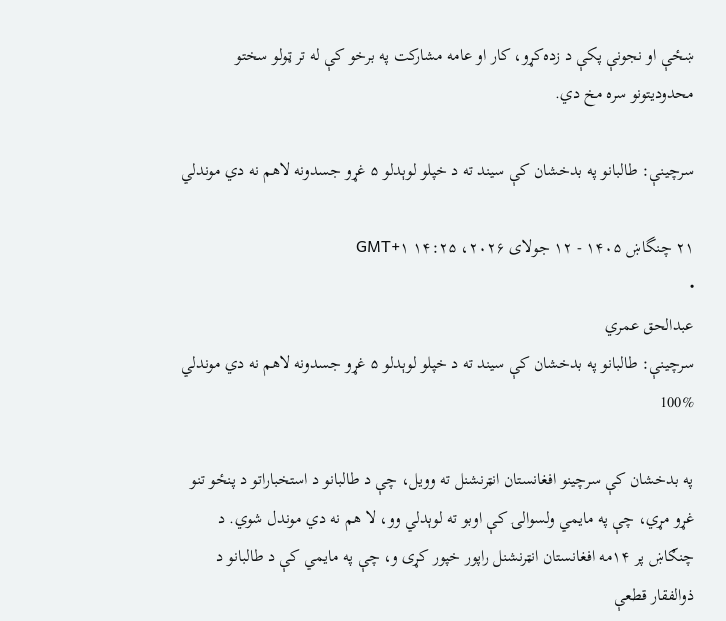ښځې او نجونې پکې د زده‌کړو، کار او عامه مشارکت په برخو کې له تر ټولو سختو محدودیتونو سره مخ دي.

سرچینې: طالبانو په بدخشان کې سیند ته د خپلو لوېدلو ۵ غړو جسدونه لاهم نه دي موندلي

۲۱ چنگاښ ۱۴۰۵ - ۱۲ جولای ۲۰۲۶، ۱۴:۲۵ GMT+۱
•
عبدالحق عمري
سرچینې: طالبانو په بدخشان کې سیند ته د خپلو لوېدلو ۵ غړو جسدونه لاهم نه دي موندلي
100%

په بدخشان کې سرچینو افغانستان انټرنشنل ته وویل، چې د طالبانو د استخباراتو د پنځو تنو غړو مړي، چې په مایمي ولسوالۍ کې اوبو ته لوېدلي وو، لا هم نه دي موندل شوي. د چنګاښ پر ۱۴مه افغانستان انټرنشنل راپور خپور کړی و، چې په مایمي کې د طالبانو د ذوالفقار قطعې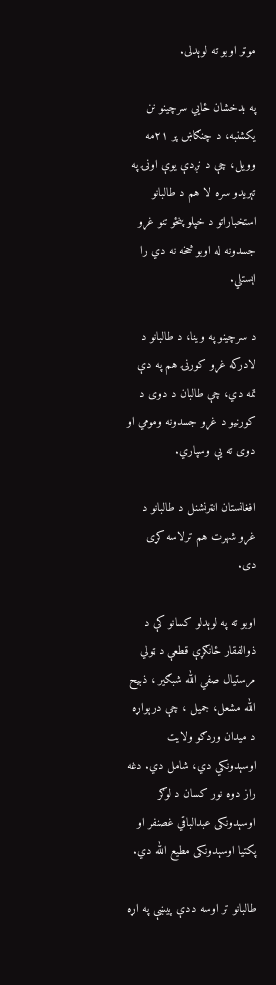موټر اوبو ته لوېدلی.

په بدخشان ځايي سرچینو نن یکشنبه، د چنګاښ پر ۲۱مه وویل، چې د نږدې یوې اونۍ په تېریدو سره لا هم د طالبانو استخباراتو د خپلو پنځو تنو غړو جسدونه له اوبو څخه نه دي را اېستلي.

د سرچینو په وینا، د طالبانو د لادرکه غړو کورنۍ هم په دې تمه دي، چې طالبان د دوی د کورنیو د غړو جسدونه ومومي او دوی ته یې وسپاري.

افغانستان انټرنشنل د طالبانو د غړو شهرت هم ترلاسه کړی دی.

اوبو ته په لوېدلو کسانو کې د ذوالفقار ځانګړې قطعې د ټولي مرستیال صفي الله شبګیر ، ذبیح الله مشعل، جمیل ، چې درېواړه د میدان وردګو ولایت اوسېدونکي دي، شامل دي. دغه راز دوه نور کسان د لوګر اوسېدونکی عبدالباقي غصنفر او پکتیا اوسېدونکی مطیع الله دي.

طالبانو تر اوسه ددې پیښې په اړه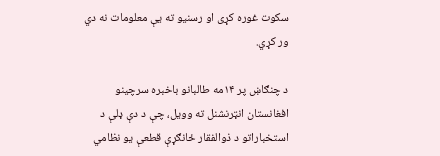سکوت غوره کړی او رسنیو ته یې معلومات نه دي ور کړي.

د چنګاښ پر ۱۴مه طالبانو باخبره سرچینو افغانستان انټرنشنل ته وویل، چې د دې ډلې د استخباراتو د ذوالفقار ځانګړې قطعې یو نظامي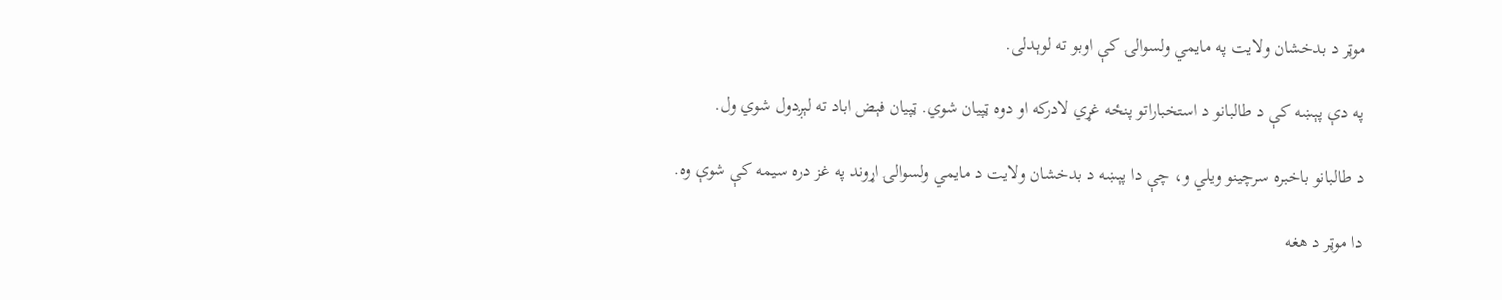موټر د بدخشان ولایت په مایمي ولسوالۍ کې اوبو ته لوېدلی.

په دې پېښه کې د طالبانو د استخباراتو پنځه غړي لادرکه او دوه ټپیان شوي. ټپیان فېض اباد ته لېږدول شوي ول.

د طالبانو باخبره سرچینو ویلي و، چې دا پېښه د بدخشان ولایت د مایمي ولسوالۍ اړوند په غز دره سیمه کې شوې وه.

دا موټر د هغه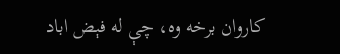کاروان برخه وه، چې له فېض اباد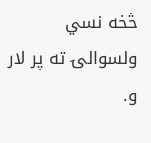څخه نسي ولسوالۍ ته پر لار و.